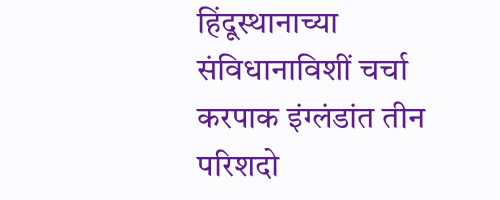हिंदूस्थानाच्या संविधानाविशीं चर्चा करपाक इंग्लंडांत तीन परिशदो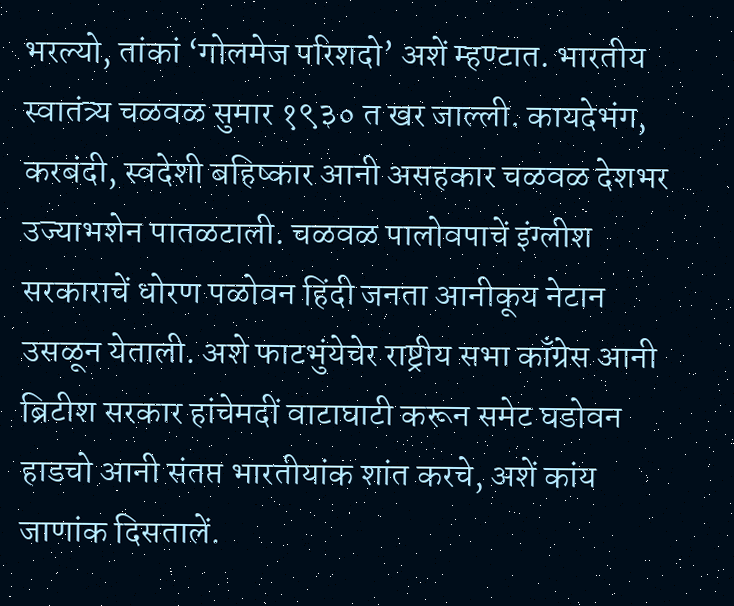भरल्यो, तांकां ‘गोलमेज परिशदो’ अशें म्हण्टात. भारतीय स्वातंत्र्य चळवळ सुमार १९३० त खर जाल्ली. कायदेभंग, करबंदी, स्वदेशी बहिष्कार आनी असहकार चळवळ देशभर उज्याभशेन पातळटाली. चळवळ पालोवपाचें इंग्लीश सरकाराचें धोरण पळोवन हिंदी जनता आनीकूय नेटान उसळून येताली. अशे फाटभुंयेचेर राष्ट्रीय सभा काँग्रेस आनी ब्रिटीश सरकार हांचेमदीं वाटाघाटी करून समेट घडोवन हाडचो आनी संतप्त भारतीयांक शांत करचे, अशें कांय जाणांक दिसतालें.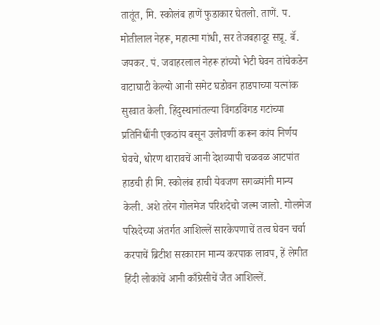तातूंत, मि. स्कोलंब हाणें फुडाकार घेतलो. ताणें. प. मोतीलाल नेहरू, महात्मा गांधी, सर तेजबहादूर सप्रू. बॅ. जयकर. पं. जवाहरलाल नेहरू हांच्यो भेटी घेवन तांचेकडेन वाटाघाटी केल्यो आनी समेट घडोवन हाडपाच्या यत्नांक सुरवात केली. हिंदुस्थानांतल्या विंगडविंगड गटांच्या प्रतिनिधींनी एकठांय बसून उलोवणीं करून कांय निर्णय घेवचे, धोरण थारावचें आनी देशव्यापी चळवळ आटपांत हाडची ही मि. स्कोलंब हाची येवजण सगळ्यांनी मान्य केली. अशे तरेन गोलमेज परिशदेचो जल्म जालो. गोलमेज परिश्देच्या अंतर्गत आशिल्लें सारकेपणाचें तत्व घेवन चर्चा करपाचें ब्रिटीश सरकारान मान्य करपाक लावप, हें लेगीत हिंदी लोकांचें आनी काँग्रेसीचें जैत आशिल्लें.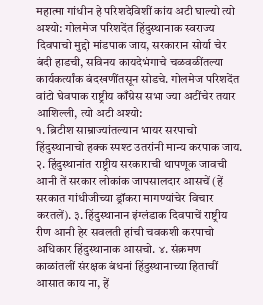महात्मा गांधीन हे परिशदेविशीं कांय अटी घाल्यो त्यो अश्यो: गोलमेज परिशदेंत हिंदुस्थानाक स्वराज्य दिवपाचो मुद्दो मांडपाक जाय, सरकारान सोर्या चेर बंदी हाडची, सविनय कायदेभंगाचे चळवळींतल्या कार्यकर्त्यांक बंदखणींतसून सोडचे. गोलमेज परिशदेंत वांटो घेवपाक राष्ट्रीय काँग्रेस सभा ज्या अटींचेर तयार आशिल्ली, त्यो अटी अश्यो:
१. ब्रिटीश साम्राज्यांतल्यान भायर सरपाचो हिंदुस्थानाचो हक्क स्पश्ट उतरांनी मान्य करपाक जाय. २. हिंदुस्थानांत राष्ट्रीय सरकाराची थापणूक जावची आनी तें सरकार लोकांक जापसालदार आसचें (हें सरकात गांधीजीच्या ड्रॉकरा मागण्यांचेर विचार करतलें). ३. हिंदुस्थानान इंग्लंडाक दिवपाचें राष्ट्रीय रीण आनी हेर सवलती हांची चवकशी करपाचो अधिकार हिंदुस्थानाक आसचो. ४. संक्रमण काळांतलीं संरक्षक बंधनां हिंदुस्थानाच्या हिताचीं आसात काय ना, हें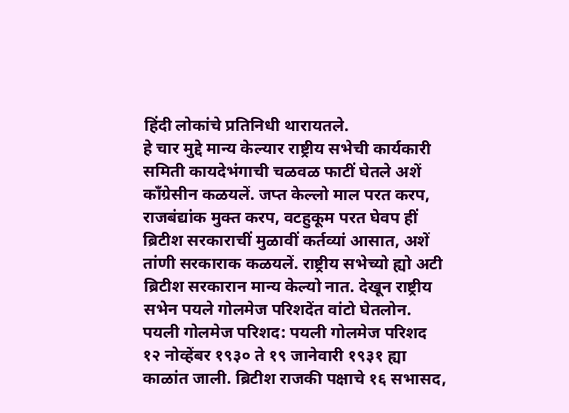हिंदी लोकांचे प्रतिनिधी थारायतले.
हे चार मुद्दे मान्य केल्यार राष्ट्रीय सभेची कार्यकारी समिती कायदेभंगाची चळवळ फाटीं घेतले अशें काँग्रेसीन कळयलें. जप्त केल्लो माल परत करप, राजबंद्यांक मुक्त करप, वटहुकूम परत घेवप हीं ब्रिटीश सरकाराचीं मुळावीं कर्तव्यां आसात, अशें तांणी सरकाराक कळयलें. राष्ट्रीय सभेच्यो ह्यो अटी ब्रिटीश सरकारान मान्य केल्यो नात. देखून राष्ट्रीय सभेन पयले गोलमेज परिशदेंत वांटो घेतलोन.
पयली गोलमेज परिशद: पयली गोलमेज परिशद १२ नोव्हेंबर १९३० ते १९ जानेवारी १९३१ ह्या काळांत जाली. ब्रिटीश राजकी पक्षाचे १६ सभासद,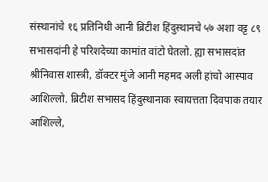संस्थानांचे १६ प्रतिनिधी आनी ब्रिटीश हिंदुस्थानचे ५७ अशा वट्ट ८९ सभासदांनी हे परिशदेच्या कामांत वांटो घेतलो. ह्या सभासदांत श्रीनिवास शास्त्री, डॉक्टर मुंजे आनी महमद अली हांचो आस्पाव आशिल्लो. ब्रिटीश सभासद हिंदुस्थानाक स्वायत्तता दिवपाक तयार आशिल्ले,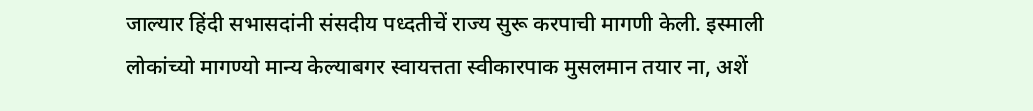जाल्यार हिंदी सभासदांनी संसदीय पध्दतीचें राज्य सुरू करपाची मागणी केली. इस्माली लोकांच्यो मागण्यो मान्य केल्याबगर स्वायत्तता स्वीकारपाक मुसलमान तयार ना, अशें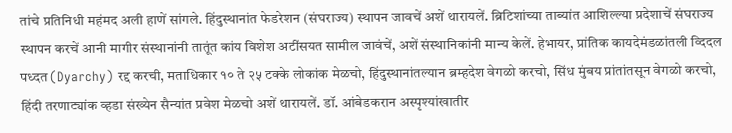तांचे प्रतिनिधी महंमद अली हाणें सांगले. हिंदुस्थानांत फेडरेशन (संघराज्य) स्थापन जावचें अशें थारायलें. ब्रिटिशांच्या ताब्यांत आशिल्ल्या प्रदेशाचें संघराज्य स्थापन करचें आनी मागीर संस्थानांनी तातूंत कांय विशेश अटींसयत सामील जावंचें, अशें संस्थानिकांनी मान्य केलें. हेभायर, प्रांतिक कायदेमंडळांतली व्दिदल पध्दत (Dyarchy) रद्द करची, मताधिकार १० ते २५ टक्के लोकांक मेळचो, हिंदुस्थानांतल्यान ब्रम्हदेश वेगळो करचो, सिंध मुंबय प्रांतांतसून वेगळो करचो, हिंदी तरणाट्यांक व्हडा संख्येन सैन्यांत प्रवेश मेळचो अशें थारायलें. डॉ. आंबेडकरान अस्पृश्यांखातीर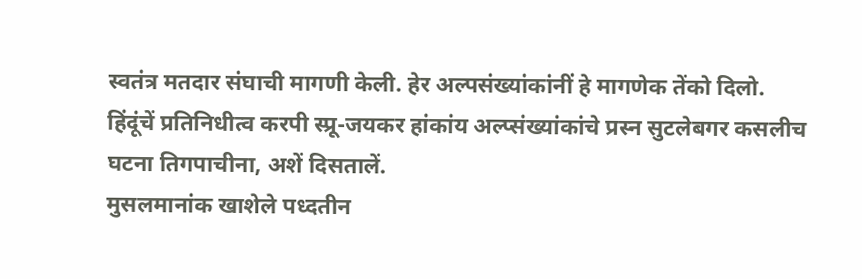स्वतंत्र मतदार संघाची मागणी केली. हेर अल्पसंख्यांकांनीं हे मागणेक तेंको दिलो. हिंदूंचें प्रतिनिधीत्व करपी स्प्रू-जयकर हांकांय अल्प्संख्यांकांचे प्रस्न सुटलेबगर कसलीच घटना तिगपाचीना, अशें दिसतालें.
मुसलमानांक खाशेले पध्दतीन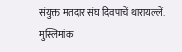संयुक्त मतदार संघ दिवपाचें थारायल्लें. मुस्लिमांक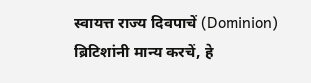स्वायत्त राज्य दिवपाचें (Dominion) ब्रिटिशांनी मान्य करचें, हे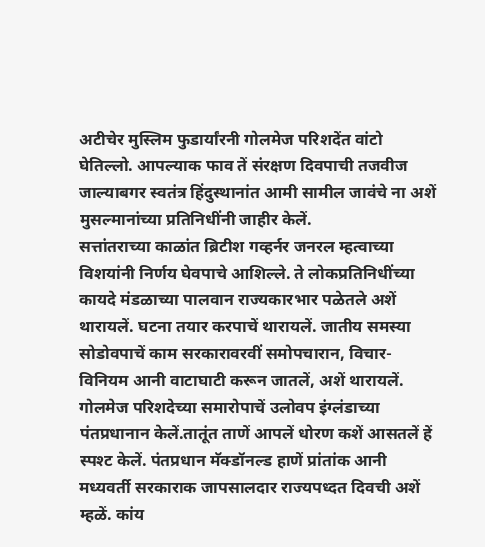अटीचेर मुस्लिम फुडार्यांरनी गोलमेज परिशदेंत वांटो घेतिल्लो. आपल्याक फाव तें संरक्षण दिवपाची तजवीज जाल्याबगर स्वतंत्र हिंदुस्थानांत आमी सामील जावंचे ना अशें मुसल्मानांच्या प्रतिनिधींनी जाहीर केलें.
सत्तांतराच्या काळांत ब्रिटीश गव्हर्नर जनरल म्हत्वाच्या विशयांनी निर्णय घेवपाचे आशिल्ले. ते लोकप्रतिनिधींच्या कायदे मंडळाच्या पालवान राज्यकारभार पळेतले अशें थारायलें. घटना तयार करपाचें थारायलें. जातीय समस्या सोडोवपाचें काम सरकारावरवीं समोपचारान, विचार-विनियम आनी वाटाघाटी करून जातलें, अशें थारायलें.
गोलमेज परिशदेच्या समारोपाचें उलोवप इंग्लंडाच्या पंतप्रधानान केलें.तातूंत ताणें आपलें धोरण कशें आसतलें हें स्पश्ट केलें. पंतप्रधान मॅक्डॉनल्ड हाणें प्रांतांक आनी मध्यवर्ती सरकाराक जापसालदार राज्यपध्दत दिवची अशें म्हळें. कांय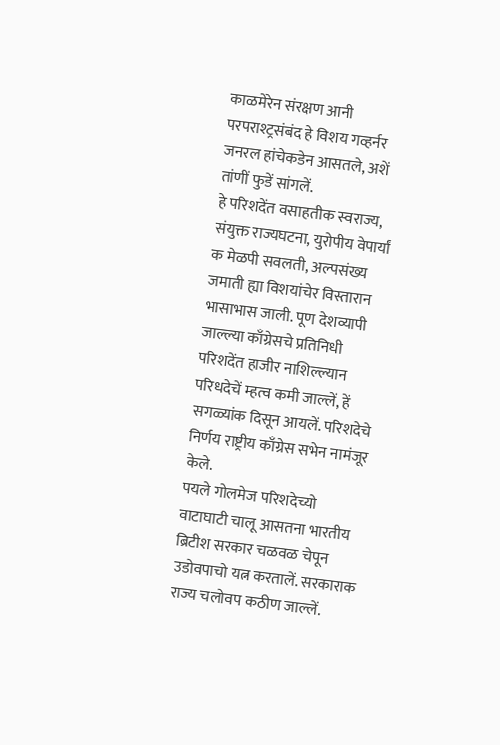काळमेरेन संरक्षण आनी परपराश्ट्रसंबंद हे विशय गव्हर्नर जनरल हांचेकडेन आसतले, अशें तांणीं फुडें सांगलें.
हे परिशदेंत वसाहतीक स्वराज्य, संयुक्त राज्यघटना, युरोपीय वेपार्यां क मेळपी सवलती, अल्पसंख्य जमाती ह्या विशयांचेर विस्तारान भासाभास जाली. पूण देशव्यापी जाल्ल्या काँग्रेसचे प्रतिनिधी परिशदेंत हाजीर नाशिल्ल्यान परिधदेचें म्हत्व कमी जाल्लें, हें सगळ्यांक दिसून आयलें. परिशदेचे निर्णय राष्ट्रीय काँग्रेस सभेन नामंजूर केले.
पयले गोलमेज परिशदेच्यो वाटाघाटी चालू आसतना भारतीय ब्रिटीश सरकार चळवळ चेपून उडोवपाचो यत्न करतालें. सरकाराक राज्य चलोवप कठीण जाल्लें.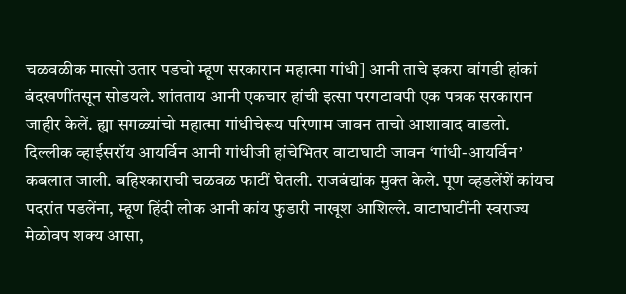चळवळीक मात्सो उतार पडचो म्हूण सरकारान महात्मा गांधी] आनी ताचे इकरा वांगडी हांकां बंदखणींतसून सोडयले. शांतताय आनी एकचार हांची इत्सा परगटावपी एक पत्रक सरकारान जाहीर केलें. ह्या सगळ्यांचो महात्मा गांधीचेरूय परिणाम जावन ताचो आशावाद वाडलो. दिल्लीक व्हाईसरॉय आयर्विन आनी गांधीजी हांचेभितर वाटाघाटी जावन ‘गांधी-आयर्विन’ कबलात जाली. बहिश्काराची चळवळ फाटीं घेतली. राजबंद्यांक मुक्त केले. पूण व्हडलेंशें कांयच पदरांत पडलेंना, म्हूण हिंदी लोक आनी कांय फुडारी नाखूश आशिल्ले. वाटाघाटींनी स्वराज्य मेळोवप शक्य आसा,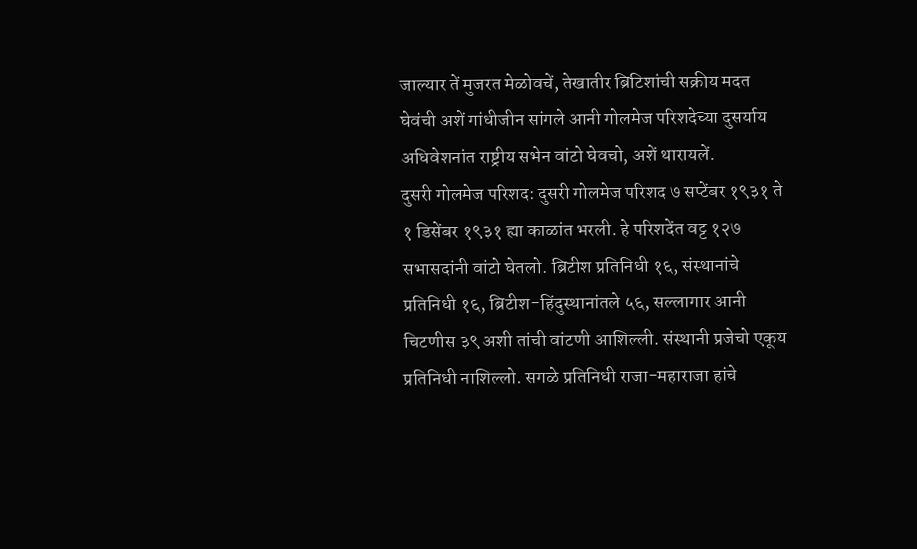जाल्यार तें मुजरत मेळोवचें, तेखातीर ब्रिटिशांची सक्रीय मदत घेवंची अशें गांधीजीन सांगले आनी गोलमेज परिशदेच्या दुसर्याय अधिवेशनांत राष्ट्रीय सभेन वांटो घेवचो, अशें थारायलें.
दुसरी गोलमेज परिशद: दुसरी गोलमेज परिशद ७ सप्टेंबर १९३१ ते १ डिसेंबर १९३१ ह्या काळांत भरली. हे परिशदेंत वट्ट १२७ सभासदांनी वांटो घेतलो. ब्रिटीश प्रतिनिधी १६, संस्थानांचे प्रतिनिधी १६, ब्रिटीश-हिंदुस्थानांतले ५६, सल्लागार आनी चिटणीस ३९ अशी तांची वांटणी आशिल्ली. संस्थानी प्रजेचो एकूय प्रतिनिधी नाशिल्लो. सगळे प्रतिनिधी राजा-महाराजा हांचे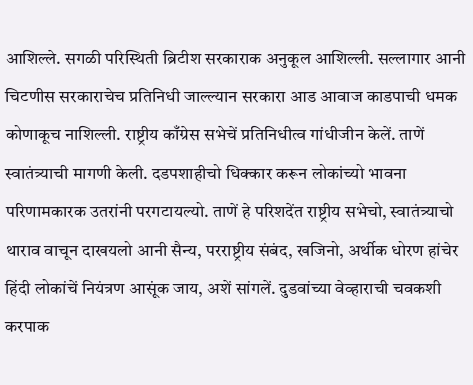आशिल्ले. सगळी परिस्थिती ब्रिटीश सरकाराक अनुकूल आशिल्ली. सल्लागार आनी चिटणीस सरकाराचेच प्रतिनिधी जाल्ल्यान सरकारा आड आवाज काडपाची धमक कोणाकूच नाशिल्ली. राष्ट्रीय काँग्रेस सभेचें प्रतिनिधीत्व गांधीजीन केलें. ताणें स्वातंत्र्याची मागणी केली. दडपशाहीचो धिक्कार करून लोकांच्यो भावना परिणामकारक उतरांनी परगटायल्यो. ताणें हे परिशदेंत राष्ट्रीय सभेचो, स्वातंत्र्याचो थाराव वाचून दाखयलो आनी सैन्य, परराष्ट्रीय संबंद, खजिनो, अर्थीक धोरण हांचेर हिंदी लोकांचें नियंत्रण आसूंक जाय, अशें सांगलें. दुडवांच्या वेव्हाराची चवकशी करपाक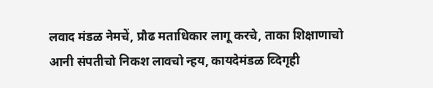लवाद मंडळ नेमचें, प्रौढ मताधिकार लागू करचे, ताका शिक्षाणाचो आनी संपतीचो निकश लावचो न्हय, कायदेमंडळ व्दिगृही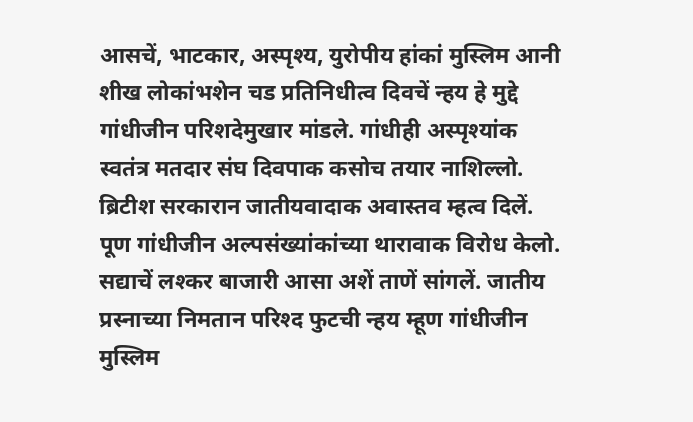आसचें, भाटकार, अस्पृश्य, युरोपीय हांकां मुस्लिम आनी शीख लोकांभशेन चड प्रतिनिधीत्व दिवचें न्हय हे मुद्दे गांधीजीन परिशदेमुखार मांडले. गांधीही अस्पृश्यांक स्वतंत्र मतदार संघ दिवपाक कसोच तयार नाशिल्लो. ब्रिटीश सरकारान जातीयवादाक अवास्तव म्हत्व दिलें. पूण गांधीजीन अल्पसंख्यांकांच्या थारावाक विरोध केलो. सद्याचें लश्कर बाजारी आसा अशें ताणें सांगलें. जातीय प्रस्नाच्या निमतान परिश्द फुटची न्हय म्हूण गांधीजीन मुस्लिम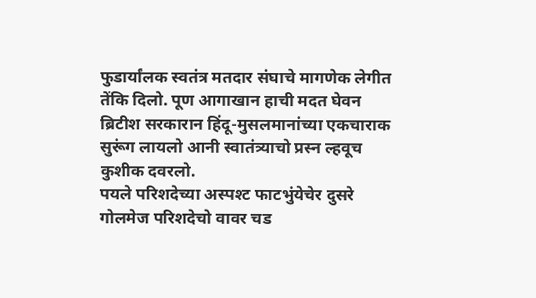फुडार्यांलक स्वतंत्र मतदार संघाचे मागणेक लेगीत तेंकि दिलो. पूण आगाखान हाची मदत घेवन ब्रिटीश सरकारान हिंदू-मुसलमानांच्या एकचाराक सुरूंग लायलो आनी स्वातंत्र्याचो प्रस्न ल्हवूच कुशीक दवरलो.
पयले परिशदेच्या अस्पश्ट फाटभुंयेचेर दुसरे गोलमेज परिशदेचो वावर चड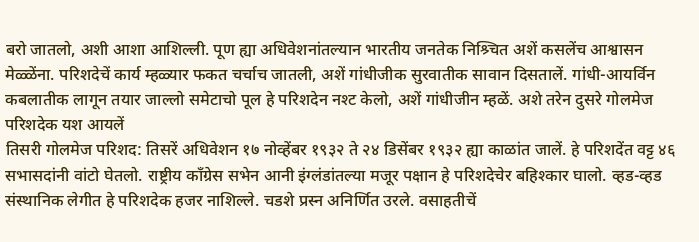बरो जातलो, अशी आशा आशिल्ली. पूण ह्या अधिवेशनांतल्यान भारतीय जनतेक निश्र्चित अशें कसलेंच आश्वासन मेळ्ळेंना. परिशदेचें कार्य म्हळ्यार फकत चर्चाच जातली, अशें गांधीजीक सुरवातीक सावान दिसतालें. गांधी-आयर्विन कबलातीक लागून तयार जाल्लो समेटाचो पूल हे परिशदेन नश्ट केलो, अशें गांधीजीन म्हळें. अशे तरेन दुसरे गोलमेज परिशदेक यश आयलें
तिसरी गोलमेज परिशद: तिसरें अधिवेशन १७ नोव्हेंबर १९३२ ते २४ डिसेंबर १९३२ ह्या काळांत जालें. हे परिशदेंत वट्ट ४६ सभासदांनी वांटो घेतलो. राष्ट्रीय काँग्रेस सभेन आनी इंग्लंडांतल्या मजूर पक्षान हे परिशदेचेर बहिश्कार घालो. व्हड-व्हड संस्थानिक लेगीत हे परिशदेक हजर नाशिल्ले. चडशे प्रस्न अनिर्णित उरले. वसाहतीचें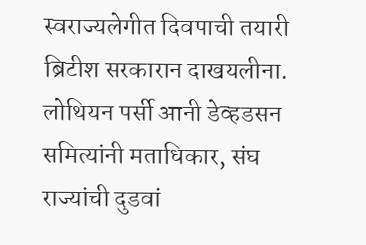स्वराज्यलेगीत दिवपाची तयारी ब्रिटीश सरकारान दाखयलीना. लोथियन पर्सी आनी डेव्हडसन समित्यांनी मताधिकार, संघ राज्यांची दुडवां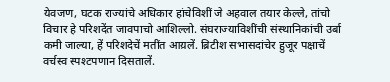येवजण, घटक राज्यांचे अधिकार हांचेविशीं जे अहवाल तयार केल्ले, तांचो विचार हे परिशदेंत जावपाचो आशिल्लो. संघराज्याविशींची संस्थानिकांची उर्बा कमी जाल्या, हें परिशदेचें मतींत आय़लें. ब्रिटीश सभासदांचेर हुजूर पक्षाचें वर्चस्व स्पश्टपणान दिसतालें.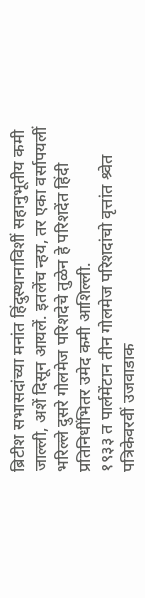ब्रिटीश सभासदांच्या मनांत हिंदुस्थानाविशीं सहानुभूतीय कमी जाल्ली, अशें दिसून आयलें. इतलेंच न्हय, तर एका वर्सापयलीं भरिल्ले दुसरे गोलमेज परिशदेचे तुळेन हे परिशदेंत हिंदी प्रतिनिधींभितर उमेद कमी आशिल्ली.
१९३३ त पार्लमेंटान तीन गोलमेज परिशदांचो वृत्तांत श्र्वेत पत्रिकेवरवीं उजवाडाक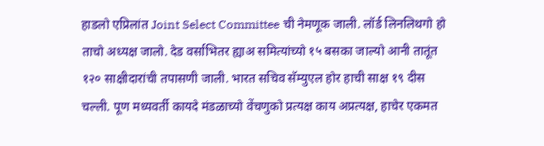हाडलो एप्रिलांत Joint Select Committee ची नेमणूक जाली. लॉर्ड लिनलिथगो हो ताचो अध्यक्ष जालो. देड वर्साभितर ह्याअ समित्यांच्यो १५ बसका जाल्यो आनी तातूंत १२० साक्षीदारांची तपासणी जाली. भारत सचिव सॅम्युएल होर हाची साक्ष १९ दीस चल्ली. पूण मध्यवर्ती कायदे मंडळाच्यो वेंचणुको प्रत्यक्ष काय अप्रत्यक्ष, हाचेर एकमत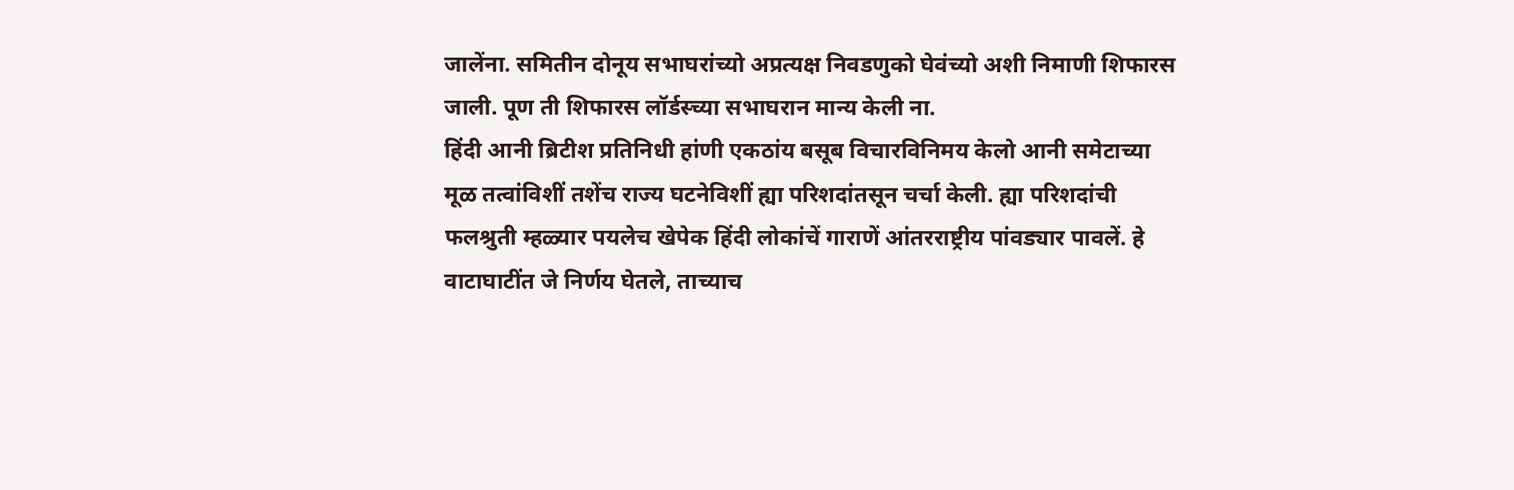जालेंना. समितीन दोनूय सभाघरांच्यो अप्रत्यक्ष निवडणुको घेवंच्यो अशी निमाणी शिफारस जाली. पूण ती शिफारस लॉर्डस्च्या सभाघरान मान्य केली ना.
हिंदी आनी ब्रिटीश प्रतिनिधी हांणी एकठांय बसूब विचारविनिमय केलो आनी समेटाच्या मूळ तत्वांविशीं तशेंच राज्य घटनेविशीं ह्या परिशदांतसून चर्चा केली. ह्या परिशदांची फलश्रुती म्हळ्यार पयलेच खेपेक हिंदी लोकांचें गाराणें आंतरराष्ट्रीय पांवड्यार पावलें. हे वाटाघाटींत जे निर्णय घेतले, ताच्याच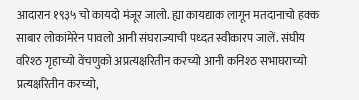आदारान १९३५ चो कायदो मंजूर जालो. ह्या कायद्याक लागून मतदानाचो हक्क साबार लोकांमेरेन पावलो आनी संघराज्याची पध्दत स्वीकारप जालें. संघीय वरिश्ठ गृहाच्यो वेंचणुको अप्रत्यक्षरितीन करच्यो आनी कनिश्ठ सभाघराच्यो प्रत्यक्षरितीन करच्यो,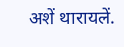अशें थारायलें.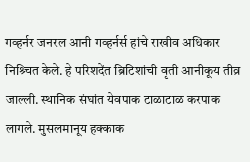गव्हर्नर जनरल आनी गव्हर्नर्स हांचे राखीव अधिकार निश्र्चित केले. हे परिशदेंत ब्रिटिशांची वृती आनीकूय तीव्र जाल्ली. स्थानिक संघांत येवपाक टाळाटाळ करपाक लागले. मुसलमानूय हक्काक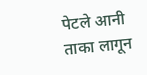पेटले आनी ताका लागून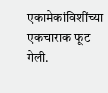एकामेकांविशींच्या एकचाराक फूट गेली.